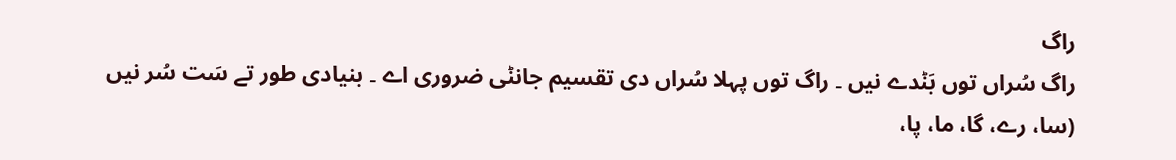راگ
راگ سُراں توں بَݨدے نیں ۔ راگ توں پہلا سُراں دی تقسیم جانݨی ضروری اے ۔ بنیادی طور تے سَت سُر نیں (سا، رے، گا، ما، پا،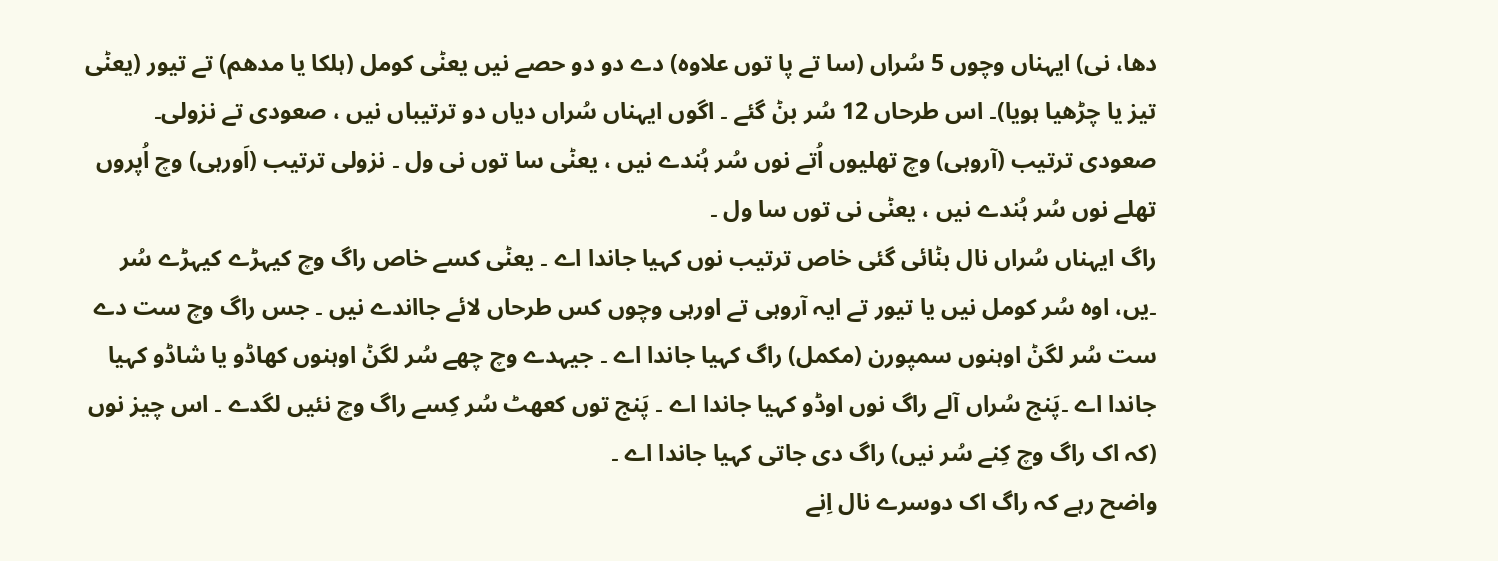دھا، نی) ایہناں وچوں 5 سُراں (سا تے پا توں علاوہ) دے دو دو حصے نیں یعݨی کومل (ہلکا یا مدھم) تے تیور (یعݨی تیز یا چڑھیا ہویا)۔ اس طرحاں 12 سُر بݨ گئے ۔ اگوں ایہناں سُراں دیاں دو ترتیباں نیں ، صعودی تے نزولی۔ صعودی ترتیب (آروہی) وچ تھلیوں اُتے نوں سُر ہُندے نیں ، یعݨی سا توں نی ول ۔ نزولی ترتیب (اَورہی) وچ اُپروں تھلے نوں سُر ہُندے نیں ، یعݨی نی توں سا ول ۔
راگ ایہناں سُراں نال بݨائی گئی خاص ترتیب نوں کہیا جاندا اے ۔ یعݨی کسے خاص راگ وچ کیہڑے کیہڑے سُر ۔یں، اوہ سُر کومل نیں یا تیور تے ایہ آروہی تے اورہی وچوں کس طرحاں لائے جااندے نیں ۔ جس راگ وچ ست دے ست سُر لگݨ اوہنوں سمپورن (مکمل) راگ کہیا جاندا اے ۔ جیہدے وچ چھے سُر لگݨ اوہنوں کھاڈو یا شاڈو کہیا جاندا اے ۔پَنج سُراں آلے راگ نوں اوڈو کہیا جاندا اے ۔ پَنج توں کعھٹ سُر کِسے راگ وچ نئیں لگدے ۔ اس چیز نوں (کہ اک راگ وچ کِنے سُر نیں) راگ دی جاتی کہیا جاندا اے ۔
واضح رہے کہ راگ اک دوسرے نال اِنے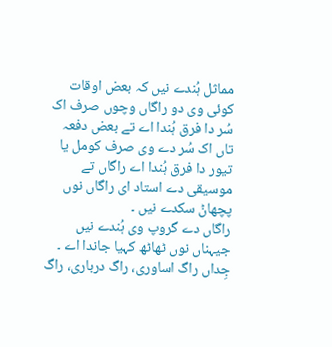مماثل ہُندے نیں کہ بعض اوقات کوئی وی دو راگاں وچوں صرف اک سُر دا فرق ہُندا اے تے بعض دفعہ تاں اک سُر دے وی صرف کومل یا تیور دا فرق ہُندا اے راگاں تے موسیقی دے استاد ای راگاں نوں پچھاݨ سکدے نیں ۔
راگاں دے گروپ وی ہُندے نیں جیہناں نوں ٹھاٹھ کہیا جاندا اے ۔ جِداں راگ اساوری، راگ درباری، راگ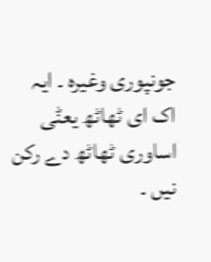جونپوری وغیرہ ۔ ایہ اک ای ٹھاٹھ یعݨی اساوری ٹھاٹھ دے رکن نیں ۔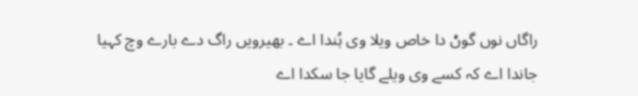راگاں نوں گوݨ دا خاص ویلا وی ہُندا اے ۔ بھیرویں راگ دے بارے وچ کہیا جاندا اے کہ کسے وی ویلے گایا جا سکدا اے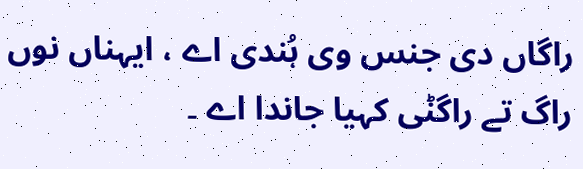راگاں دی جنس وی ہُندی اے ، ایہناں نوں راگ تے راگݨی کہیا جاندا اے ۔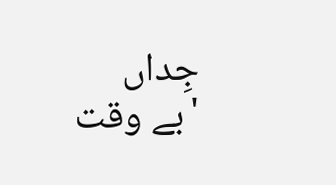جِداں 'بے وقت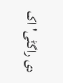دی راگݨی' اک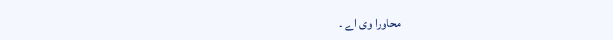محاورا وی اے ۔